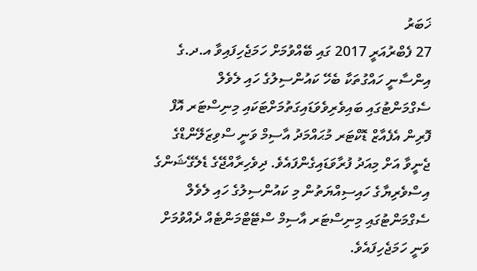ޚަބަރު
27 ފެބްރުއަރީ 2017 ގައި ބޭއްވުމަށް ހަމަޖެހިފައިވާ އ.ދ.ގެ އިންސާނީ ހައްގުތަކާ ބެހޭ ކައުންސިލުގެ ހައި ލެވެލް ސެގްމަންޓުގައި ބައިވެރިވެވަޑައިގަތުމަށްޓަކައި މިނިސްޓަރ އޮފް ފޮރިން އެފެއާޒް ޑޮކްޓަރ މުޙައްމަދު އާސިމް ވަނީ ސްވިޒަލޭންޑްގެ ޖެނީވާ އަށް މިއަދު ފުރާވަޑައިގެންފައެވެ. ދިވެހިރާއްޖޭގެ ޑެލެގޭޝަންގެ އިސްވެރިޔާގެ ހައިސިއްޔަތުން މި ކައުންސިލުގެ ހައި ލެވެލް ސެގްމަންޓުގައި މިނިސްޓަރ އާސިމް ސްޓޭޓްމަންޓެއް ދެއްވުމަށް ވަނީ ހަމަޖެހިފައެވެ.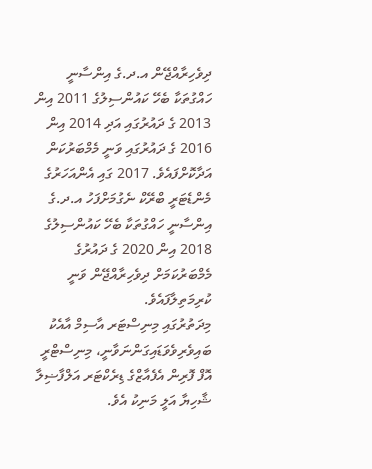ދިވެހިރާއްޖޭން އ.ދ.ގެ އިންސާނީ ހައްގުތަކާ ބެހޭ ކައުންސިލުގެ 2011 އިން 2013 ގެ ދައުރުގައި އަދި 2014 އިން 2016 ގެ ދައުރުގައި ވަނީ މެމްބަރުކަން އަދާކޮށްފައެވެ. 2017 ގައި އެންއަހަރުގެ މެންޑެޓަރީ ބްރޭކް ނެގުމަށްފަހު އ.ދ.ގެ އިންސާނީ ހައްގުތަކާ ބެހޭ ކައުންސިލުގެ 2018 އިން 2020 ގެ ދައުރުގެ މެމްބަރުކަމަށް ދިވެހިރާއްޖޭން ވަނީ ކުރިމަތިލާފައެވެ.
މިދަތުރުގައި މިނިސްޓަރ އާސިމް އާއެކު ބައިވެރިވެވަޑައިގަންނަވާނީ، މިނިސްޓްރީ އޮފް ފޮރިން އެފެއާޒްގެ ޑިރެކްޓަރ އަލްފާޟިލާ ޝާހިޔާ އަލީ މަނިކު އެވެ.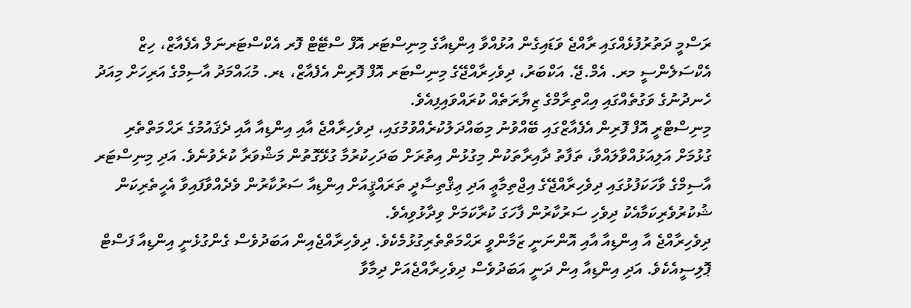ރަސްމީ ދަތުރުފުޅެއްގައި ރާއްޖެ ވަޑައިގެން އުޅުއްވާ އިންޑިއާގެ މިނިސްޓަރ އޮފް ސްޓޭޓް ފޮރ އެކްސްޓަރނަލް އެފެއާޒް، ހިޒް އެކްސަލެންސީ މރ. އެމް.ޖޭ. އަކްބަރު، ދިވެހިރާއްޖޭގެ މިނިސްޓަރ އޮފް ފޮރިން އެފެއާޒް، ޑރ. މުޙައްމަދު އާސިމްގެ އަރިހަށް މިއަދު ހެނދުނުގެ ވަގުތެއްގައި އިޙްތިރާމްގެ ޒިޔާރަތެއް ކުރައްވައިފިއެވެ.
މިނިސްޓްރީ އޮފް ފޮރިން އެފެއާޒްގައި ބޭއްވުނު މިބައްދަލުކުރެއްވުމުގައި، ދިވެހިރާއްޖެ އާއި އިންޑިއާ އާއި ދެޤައުމުގެ ރަޙްމަތްތެރި ގުޅުމަށް އަލިއަޅުއްވާލައްވާ، ތަފާތު ދާއިރާތަކުން މިގުޅުން އިތުރަށް ބަދަހިކުރުމާ ގުޅޭގޮތުން މަޝްވަރާ ކުރެވުނެވެ. އަދި މިނިސްޓަރ އާސިމްގެ ވާހަކަފުޅުގައި ދިވެހިރާއްޖޭގެ އިޖްތިމާޢީ އަދި ޢިޤްތިސާދީ ތަރައްޤީއަށް އިންޑިއާ ސަރުކާރުން ވެދެއްވާފައިވާ އެހީތެރިކަން ޝުކުރުވެރިކަމާއެކު ދިވެހި ސަރުކާރުން ފާހަގަ ކުރާކަމަށް ވިދާޅުވިއެވެ.
ދިވެހިރާއްޖެ އާ އިންޑިއާ އާއި އޮންނަނީ ޒަމާންވީ ރަޙްމަތްތެރިގުޅުމެކެވެ. ދިވެހިރާއްޖެއިން އަބަދުވެސް ގެންގުޅެނީ އިންޑިއާ ފަސްޓް ޕޮލިސީއެކެވެ. އަދި އިންޑިއާ އިން ދަނީ އަބަދުވެސް ދިވެހިރާއްޖެއަށް ދިމާވާ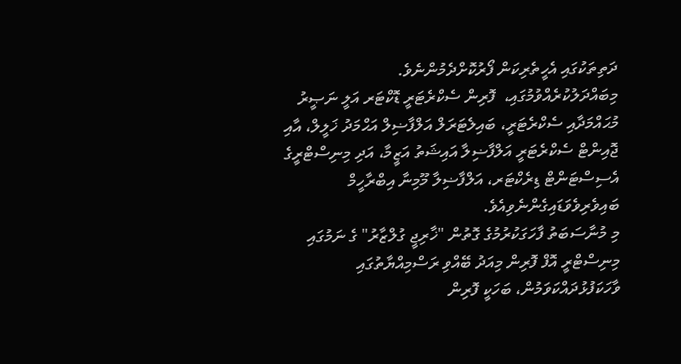ދަތިތަކުގައި އެހީތެރިކަން ފޯރުކޮށްދެމުންނެވެ.
މިބައްދަލުކުރެއްވުމުގައި،  ފޮރިން ސެކްރެޓަރީ ޑޮކްޓަރ އަލީ ނަޞީރު މުޙައްމަދާއި ސެކްރެޓަރީ، ބައިލެޓަރަލް އަލްފާޟިލް އަޙްމަދު ޚަލީލް، އާއި ޖޮއިންޓް ސެކްރެޓަރީ އަލްފާޟިލާ އައިޝަތު އަޒީމާ، އަދި މިނިސްޓްރީގެ އެސިސްޓަންޓް ޑިރެކްޓަރ، އަލްފާޟިލާ މޫމިނާ އިބްރާހީމް ބައިވެރިވެވަޑައިގެންނެވިއެވެ.
މި މުނާސަބަތު ފާހަގަކުރުމުގެ ގޮތުން "ޚާރިޖީ ގުލްޒާރު" ގެ ނަމުގައި މިނިސްޓްރީ އޮފް ފޮރިން މިއަދު ބޭއްވި ރަސްމިއްޔާތުގައި ވާހަކަފުޅުދައްކަވަމުން، ބަހަކީ ފޮރިން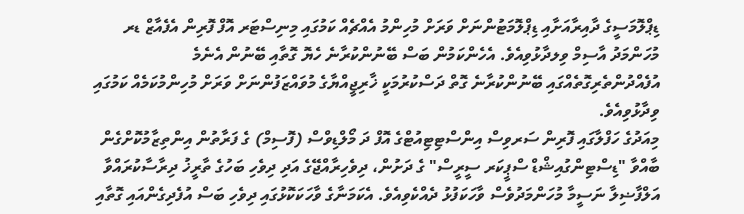ޑިޕްލޮމަސީގެ ދާއިރާއަށާއި ޑިޕްލޮމަޓުންނަށް ވަރަށް މުހިންމު އެއްޗެއް ކަމުގައި މިނިސްޓަރ އޮފް ފޮރިން އެފެއާޒް ޑރ މުހަންމަދު އާސިމް ވިލދާޅުވިއެވެ. އެހެންކަމުން ބަސް ބޭނުންކުރާނެ ހެޔޮ ގޮތާއި ބޭނުން އެނެމެ އުފެއްދުންތެރިގޮތެއްގައި ބޭނުންކުރާނެ ގޮތް ދަސްކުރުމަކީ ޚާރިޖީއްޔާގެ މުވައްޒަފުންނަށް ވަރަށް މުހިންމުކަމެއް ކަމުގައި ވިދާޅުވިއެވެ.
މިއަދުގެ ހަފްލާގައި ފޮރިން ސަރވިސް އިންސްޓިޓިއުޓްގެ އޮފް ދަ މޯލްޑިވްސް (ފޮސިމް) ގެ ފަރާތުން އިންތިޒާމުކޮށްގެން ބާއްވާ "ޑިސްޓިންގުއިޝްޑް ސްޕީކަރ ސީރީސް" ގެ ދަށުން، ދިވެހިރާއްޖޭގެ އަދި ދިވެހި ބަހުގެ ތާރީޚު ދިރާސާކުރައްވާ އަލްފާޟިލާ ނަސީމާ މުހަންމަދުވެސް ވާހަކަފުޅު ދެއްކެވިއެވެ. އެކަމަނާގެ ވާހަކަކޮޅުގައި ދިވެހި ބަސް އުފެދިގެންއައި ގޮތާއި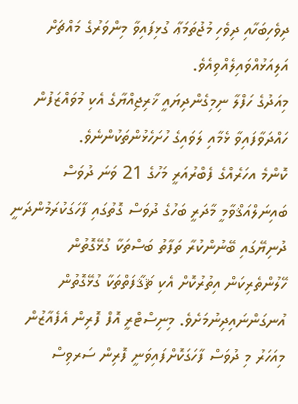ދިވެހިބަހާއި ދިވެހި މުޖުތަމަޢާ ގުޅިފައިވާ މިންވަރުގެ މައްޗަށް އަލިއަޅުއްވައިލެއްވިއެވެ.
މިއަދުގެ ހަފްލާ ނިމިގެންދިޔައީ ޚާރިޖިއްޔާގެ އެކި މުވައްޒަފުން ހައްދަވާފައިވާ ޅެމާއި ލަވައިގެ ހުށަހެޅުންތަކުންނެވެ.
ކޮންމެ އހަރެއްގެ ފެބްރުއަރީ މަހުގެ 21 ވަނަ ދުވަސް ބައިނަލްއަޤްވާމީ މާދަރީ ބަހުގެ ދުވަސް ގޮތުގައި ފާހަގަކުރަމުންދަނީ ދުނިޔޭގައި ބޭނުންކުރާ ތަފާތު ބަސްތަކާ ގުޅޭގޮތުން ހޭލުންތެރިކަން އިތުރުކޮށް އެކި ޘަޤާފަތްތަކާ ގުޅޭގޮތުން އުނގަންނައިދިނުމަށެވެ. މިނިސްޓްރީ އޮފް ފޮރިން އެފެއާޒުން މިއަހަރު މި ދުވަސް ފާހަގަކޮށްފައިވަނީ ފޮރިން ސަރވިސް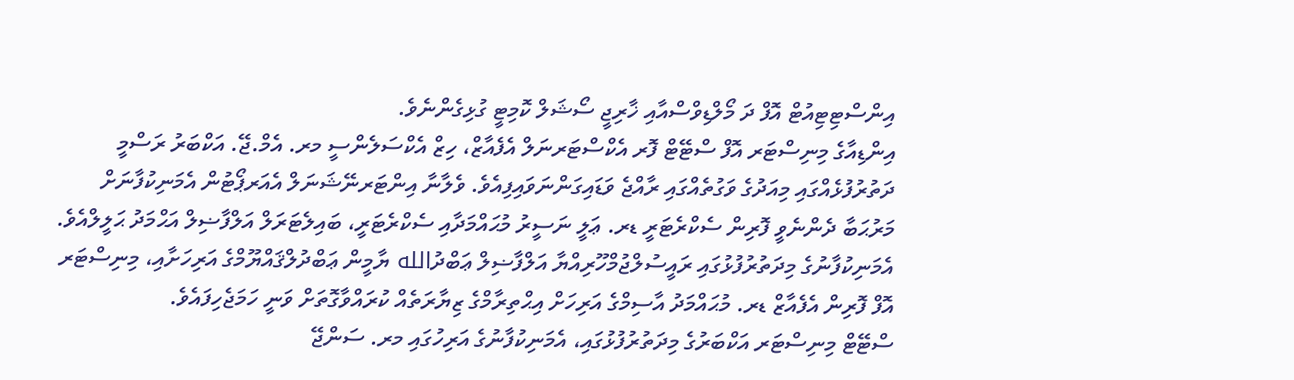އިންސްޓިޓިއުޓް އޮފް ދަ މޯލްޑިވްސްއާއި ޚާރިޖީ ސޯޝަލް ކޮމިޓީ ގުޅިގެންނެވެ.
އިންޑިއާގެ މިނިސްޓަރ އޮފް ސްޓޭޓް ފޮރ އެކްސްޓަރނަލް އެފެއާޒް، ހިޒް އެކްސަލެންސީ މރ. އެމް.ޖޭ. އަކްބަރު ރަސްމީ ދަތުރުފުޅެއްގައި މިއަދުގެ ވަގުތެއްގައި ރާއްޖެ ވަޑައިގަންނަވައިފިއެވެ. ވެލާނާ އިންޓަރނޭޝަނަލް އެއަރޕޯޓުން އެމަނިކުފާނަށް މަރުޙަބާ ދެންނެވީ ފޮރިން ސެކްރެޓަރީ ޑރ. ޢަލީ ނަސީރު މުޙައްމަދާއި ސެކްރެޓަރީ، ބައިލެޓަރަލް އަލްފާޟިލް އަޙްމަދު ޙަލީލްއެވެ.
އެމަނިކުފާނުގެ މިދަތުރުފުޅުގައި ރައީސުލްޖުމްހޫރިއްޔާ އަލްފާޟިލް ޢަބްދުالله ޔާމީން ޢަބްދުލްޤައްޔޫމްގެ އަރިހަށާއި، މިނިސްޓަރ އޮފް ފޮރިން އެފެއާޒް ޑރ. މުޙައްމަދު އާސިމްގެ އަރިހަށް އިޙްތިރާމްގެ ޒިޔާރަތެއް ކުރައްވާގޮތަށް ވަނީ ހަމަޖެހިފައެވެ.
ސްޓޭޓް މިނިސްޓަރ އަކްބަރުގެ މިދަތުރުފުޅުގައި، އެމަނިކުފާނުގެ އަރިހުގައި މރ. ސަންޖޭ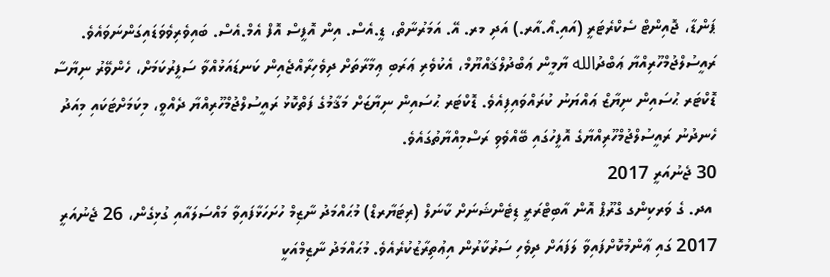ޕަންޑާ، ޖޮއިންޓް ސެކްރެޓަރީ (އައި.އޯ.އާރ.) އަދި މރ. އޭ. އަމަރުނާތް، ޑީ.އެސް. އިން އޮފީސް އޮފް އެމް.އެސް. ބައިވެރިވެވަޑައިގަންނަވައެވެ.
ރައީސުލްޖުމްހޫރިއްޔާ ޢަބްދުالله ޔާމީން ޢަބްދުލްޤައްޔޫމް، އެކުވެރި ޢަރަބި ޢިމާރާތަށް ދިވެހިރާއްޖެއިން ކަނޑައަޅުއްވާ ސަފީރުކަމަށް، ހެންވޭރު ނިޔާސާ ޑޮކްޓަރ ޙުސައިން ނިޔާޒް ޢައްޔަނު ކުރައްވައިފިއެވެ. ޑޮކްޓަރ ޙުސައިން ނިޔާޒަށް މަޤާމުގެ ފަތްކޮޅު ރައީސުލްޖުމްހޫރިއްޔާ ދެއްވީ، މިކަމަށްޓަކައި މިއަދު ހެނދުނު ރައީސުލްޖުމްހޫރިއްޔާގެ އޮފީހުގައި ބޭއްވެވި ރަސްމިއްޔާތުގައެވެ.
30 ޖެނުއަރީ 2017
 އދ. ގެ ވަރކިންގ ގްރޫޕް އޮން އާބިޓްރަރީ ޑިޓެންޝަނަށް ކާނަލް (ރިޓަޔާރޑް) މުޙައްމަދު ނާޒިމް ހުށަހަޅާފައިވާ މައްސަލައާއި ގުޅިގެން، 26 ޖެނުއަރީ 2017 ގައި ޢާންމުކޮށްފައިވާ ލަފައަށް ދިވެހި ސަރުކާރުން އިޢުތިރާޒުކުރެއެވެ. މުޙައްމަދު ނާޒިމްއަކީ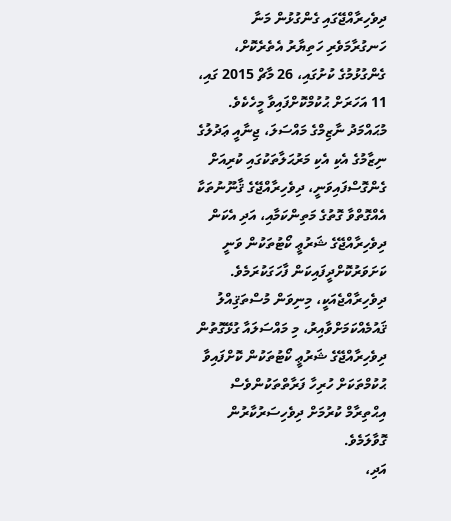ދިވެހިރާއްޖޭގައި ގެންގުޅުން މަނާ ހަނގުރާމަވެރި ހަތިޔާރު އެތެރެކޮށް، ގެންގުޅުމުގެ ކުށުގައި، 26 މާޗް 2015 ގައި، 11 އަހަރަށް ޙުކުމްކޮށްފައިވާ މީހެކެވެ.
މުޙައްމަދު ނާޒިމްގެ މައްސަލަ، ޖިނާއީ ޢަދުލުގެ ނިޒާމުގެ އެކި އެކި މަރުޙަލާތަކުގައި ކުރިއަށް ގެންގޮސްފައިވަނީ، ދިވެހިރާއްޖޭގެ ޤާނޫނުތަކާ އެއްގޮތްވާ ގޮތުގެ މަތިންކަމާއި، އަދި އެކަން ދިވެހިރާއްޖޭގެ ޝަރުޢީ ކޯޓުތަކުން ވަނީ ކަށަވަރުކޮށްދީފައިކަން ފާހަގަކުރަމެވެ. ދިވެހިރާއްޖެއަކީ، މިނިވަން މުސްތަޤިއްލު ޤައުމެއްކަމަށްވާއިރު، މި މައްސަލައާ ގުޅޭގޮތުން ދިވެހިރާއްޖޭގެ ޝަރުޢީ ކޯޓުތަކުން ކޮށްފައިވާ ޙުކުމްތަކަށް ހުރިހާ ފަރާތްތަކުންވެސް އިޙްތިރާމް ކުރުމަށް ދިވެހިސަރުކާރުން ގޮވާލަމެވެ.
އަދި،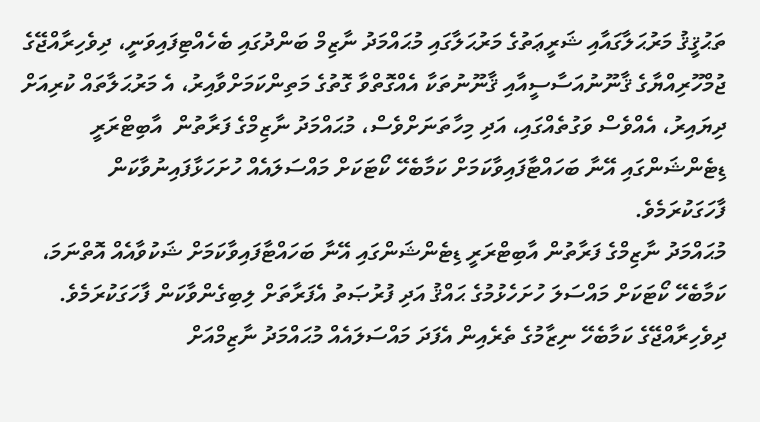ތަޙުޤީޤު މަރުޙަލާގައާއި ޝަރީޢަތުގެ މަރުޙަލާގައި މުޙައްމަދު ނާޒިމް ބަންދުގައި ބެހެއްޓިފައިވަނީ، ދިވެހިރާއްޖޭގެ ޖުމްހޫރިއްޔާގެ ޤާނޫނުއަސާސީއާއި ޤާނޫނުތަކާ އެއްގޮތްވާ ގޮތުގެ މަތިންކަމަށްވާއިރު، އެ މަރުޙަލާތައް ކުރިއަށް ދިޔައިރު، އެއްވެސް ވަގުތެއްގައި، އަދި މިހާތަނަށްވެސް، މުޙައްމަދު ނާޒިމްގެ ފަރާތުން  އާބިޓްރަރީ ޑިޓެންޝަންގައި އޭނާ ބަހައްޓާފައިވާކަމަށް ކަމާބެހޭ ކޯޓަކަށް މައްސަލައެއް ހުށަހަޅާފައިނުވާކަން ފާހަގަކުރަމެވެ.
މުޙައްމަދު ނާޒިމްގެ ފަރާތުން އާބިޓްރަރީ ޑިޓެންޝަންގައި އޭނާ ބަހައްޓާފައިވާކަމަށް ޝަކުވާއެއް އޮތްނަމަ، ކަމާބެހޭ ކޯޓަކަށް މައްސަލަ ހުށަހެޅުމުގެ ޙައްޤު އަދި ފުރުޞަތު އެފަރާތަށް ލިބިގެންވާކަން ފާހަގަކުރަމެވެ. ދިވެހިރާއްޖޭގެ ކަމާބެހޭ ނިޒާމުގެ ތެރެއިން އެފަދަ މައްސަލައެއް މުޙައްމަދު ނާޒިމްއަށް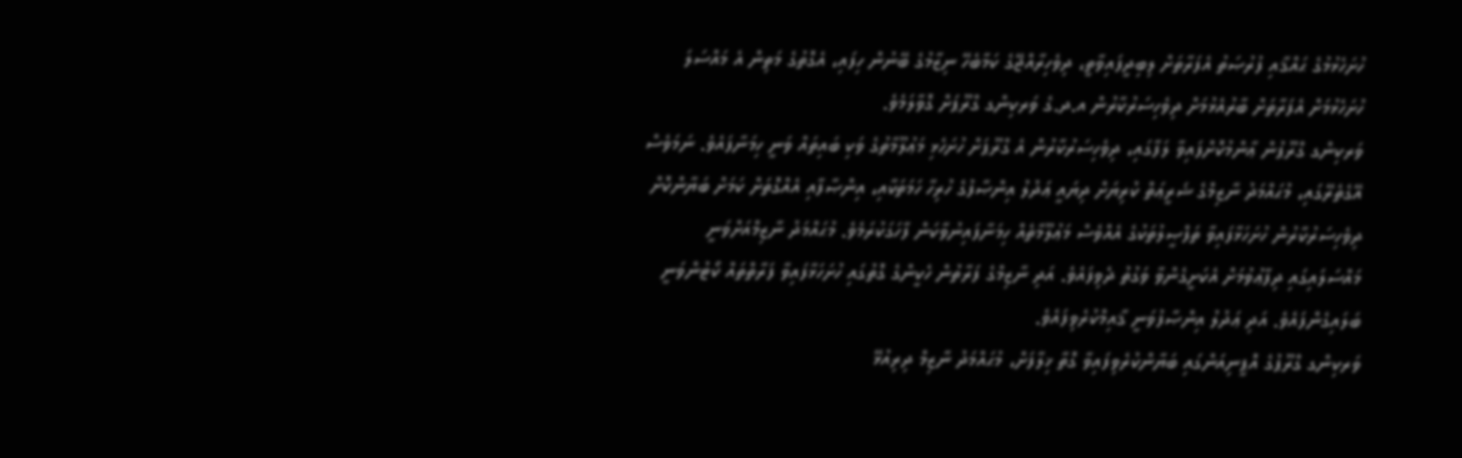ހުށަހެޅުމުގެ ޙައްޤާއި ފުރުޞަތު އެފަރާތަށް ލިބިދީފައިވާތީ، ދިވެހިރާއްޖޭގެ ކަމާބެހޭ ނިޒާމުގެ ބޭނުން ހިފައި، އެގޮތުގެ މަތިން އެ މައްސަލަ ހުށަހެޅުމަށް އެފަރާތަށް ބާރުއެޅުމަށް ދިވެހިސަރުކާރުން އ.ދ.ގެ ވަރކިންގ ގްރޫޕަށް ގޮވާލަމެވެ.
ވަރކިންގ ގްރޫޕުން ޢާންމުކޮށްފައިވާ ލަފާގައި، ދިވެހިސަރުކާރުން އެ ގްރޫޕަށް ހުށަހެޅި މަޢުލޫމާތުގެ ވަކި ބައިތައް ވަނީ ހިމަނާފައެވެ. ނަމަވެސް އޭގެތެރޭގައި، މުޙައްމަދު ނާޒިމްގެ ޝަރީޢަތް ކުރިޔަށް ދިޔައީ ޢަދުލު އިންޞާފުގެ ހުރިހާ ހަމަތަކާއި، އިންޞާފާއި އެއްގޮތަށް ކަމަށް ބަޔާންކޮށް ދިވެހިސަރުކާރުން ހުށަހަޅާފައިވާ ތަފްޞީލުތަކުގެ އެއްވެސް މަޢުލޫމާތެއް ހިމަނާފައިނުވާކަން ފާހަގަކުރަމެވެ. މުޙައްމަދު ނާޒިމްއަށްވަނީ މައްސަލައިގައި ދިފާޢުވުމަށް އެކަށީގެންވާ ވަގުތު ދެވިފައެވެ. އަދި ނާޒިމްގެ ފަރާތުން ހެކީންގެ ގޮތުގައި ހުށަހަޅާފައިވާ ފަރާތްތައް ކޯޓުންވަނީ ބަލައިގެންފައެވެ. އަދި ޢަދުލު އިންޞާފުވަނީ ޤާއިމްކުރެވިފައެވެ.
ވަރކިންގ ގްރޫޕުގެ އޮޕީނިއަންގައި ބަޔާންކުރެވިފައިވާ ގޮތާ ޚިލާފަށް، މުޙައްމަދު ނާޒިމް ދިރިއުޅޭ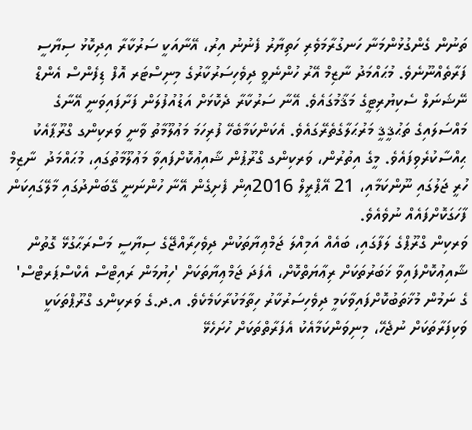ތަނުން ގެންގުޅުންމަނާ ހަނގުރާމަވެރި ހަތިޔާރު ފެނުނު އިރު، އޭނާއަކީ ސަރުކާރާ އިދިކޮޅު ސިޔާސީ ފަރާތެއްނޫނެވެ. މުޙައްމަދު ނާޒިމް އޭރު ހުންނެވީ ދިވެހިސަރުކާރުގެ މިނިސްޓަރ އޮފް ޑިފެންސް އެންޑް ނޭޝަނަލް ސެކިޔުރިޓީގެ މަޤާމުގައެވެ. އޭނާ ސަރުކާރާ ދެކޮޅަށް އަޑުއުފުލަން ފަށާފައިވަނީ އޭނާގެ މައްސަލައިގެ ތަޙުޤީޤީ މަރުޙަލާގެތެރޭގައެވެ. އެކަންކަމާބެހޭ ފުރިހަމަ މަޢުލޫމާތު ވާނީ ވަރކިންގ ގްރޫޕާއެކު ޙިއްސާކުރެވިފައެވެ. މީގެ އިތުރުން، ވަރކިންގ ގްރޫޕުން ޝާއިޢުކޮށްފައިވާ މަޢުލޫމާތުގައި، މުޙައްމަދު  ނާޒިމް ހުރީ ޖަލުގައި ނޫންކަމާއި، 21 އޭޕްރީލް 2016އިން ފެށިގެން އޭނާ ހުންނަނީ ގޭބަންދުގައި މާލޭގައިކަން ފާހަގަކޮށްފައެއް ނުވެއެވެ.
ވަރކިން ގްރޫޕްގެ ލަފާގައި، ބައެއް އަމިއްލަ ޖަމްޢިޔާތަކުން ދިވެހިރާއްޖޭގެ ސިޔާސީ މަސްރަޙާގުޅޭ ގޮތުން ޝާއިޢުކޮށްފައިވާ ޚަބަރުތަކަށް ރިޢާޔަތްކޮށް، އެފަދަ ޖަމްޢިޔާތަކަށް 'ހިޔުމަން ރައިޓްސް އެކްސްޕަރޓްސް' ގެ ނަމުން މުޚާތަބުކޮށްފައިވާކަމީ ދިވެހިސަރުކާރު ހިތާމަކުރާކަމެކެވެ. އ.ދ.ގެ ވަރކިންގ ގްރޫޕްތަކަކީ ވަކިފަރާތަކަށް ނުޖެހޭ، މިނިވަންކަމާއެކު އެފަރާތްތަކަށް ހުށަހެޅޭ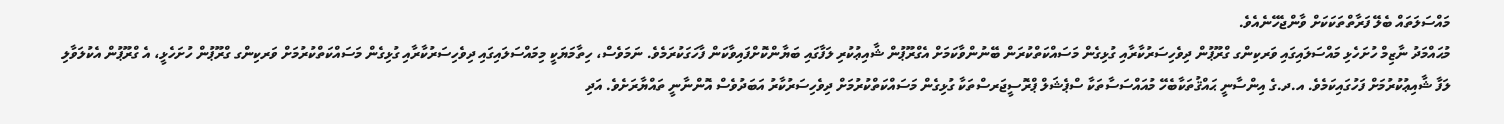މައްސަލަތައް ބެލޭ ފަރާތްތަކަކަށް ވާންޖެހޭނެއެވެ.
މުޙައްމަދު ނާޒިމް ހުށަހެޅި މައްސަލައިގައި ވަރކިންގ ގްރޫޕުން ދިވެހިސަރުކާރާއި ގުޅިގެން މަސައްކަތްކުރަން ބޭނުންވާކަމަށް އެގްރޫޕުން ޝާއިޢުކުރި ލަފާގައި ބަޔާންކޮށްފައިވާކަން ފާހަގަކުރަމެވެ. ނަމަވެސް، ހިތާމަޔަކީ މިމައްސަލައިގައި ދިވެހިސަރުކާރާއި ގުޅިގެން މަސައްކަތްކުރުމަށް ވަރކިންގ ގްރޫޕުން ހުށަހެޅީ، އެ ގްރޫޕުން އެކުލަވާލި ލަފާ ޝާއިޢުކުރުމަށް ފަހުގައިކަމެވެ. އ.ދ.ގެ އިންސާނީ ޙައްޤުތަކާބެހޭ މުއައްސަސާތަކާ ސްޕެޝަލް ޕްރޮސީޖަރސްތަކާ ގުޅިގެން މަސައްކަތްކުރުމަށް ދިވެހިސަރުކާރު އަބަދުވެސް އޮންނާނީ ތައްޔާރަށެވެ. އަދި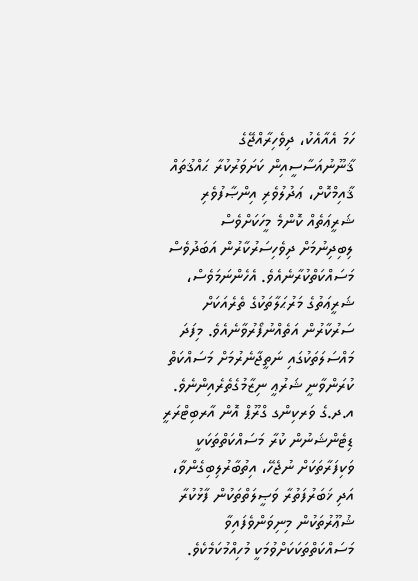ހަމަ އެއާއެކު، ދިވެހިރާއްޖޭގެ ޤާނޫނުއަސާސީއިން ކަށަވަރުކުރާ ޙައްޤުތައް ޤާއިމްކޮށް، ޢަދުލުވެރި އިންޞާފުވެރި ޝަރީޢަތެއް ކޮންމެ މީހަކަށްވެސް ލިބިދިނުމަށް ދިވެހިސަރުކާރުން އަބަދުވެސް މަސައްކަތްކުރާނެއެވެ. އެހެންނަމަވެސް، ޝަރީޢަތުގެ މަރުޙަލާތަކުގެ ތެރެއަކަށް ސަރުކާރުން އަތެއްނުފޯރުވާނެއެވެ. މިފަދަ މައްސަލަތަކުގައި ނަތީޖާނެރުމަށް މަސައްކަތް ކުރަންވާނީ ޝަރުޢީ ނިޒާމުގެތެރެއިންނެވެ.
އ.ދ.ގެ ވަރކިންގ ގްރޫޕް އޮން އާރބިޓްރަރީ ޑިޓެންޝަނުން ކުރާ މަސައްކަތްތަކަކީ ވަކިފަރާތަކަށް ނުޖެހޭ، އިތުބާރުލިބިގެންވާ، އަދި ޚަބަރުފަތުރާ ވަޞީލަތްތަކުން ފާޅުކުރާ ޝުޢޫރުތަކުން މިނިވަންވެފައިވާ މަސައްކަތްތަކަކަށްވުމަކީ މުހިއްމުކަމެކެވެ.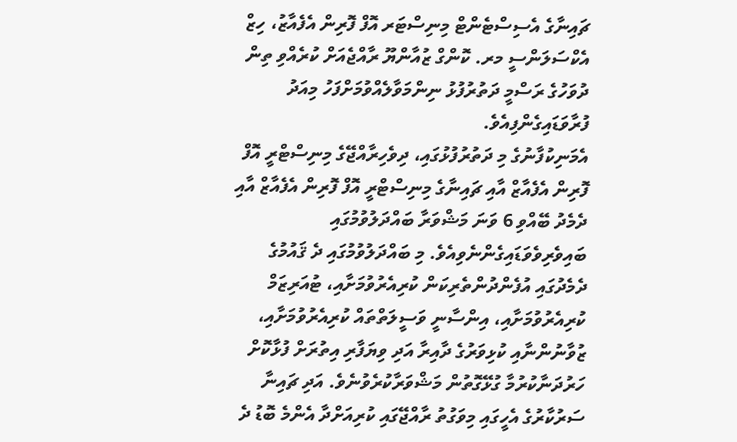ޗައިނާގެ އެސިސްޓެންޓް މިނިސްޓަރ އޮފް ފޮރިން އެފެއާޒު، ހިޒް އެކްސަލަންސީ މރ. ކޮންގް ޒުއާންޔޫ ރާއްޖެއަށް ކުރެއްވި ތިން ދުވަހުގެ ރަސްމީ ދަތުރުފުޅު ނިންމަވާލެއްވުމަށްފަހު މިއަދު ފުރާވަޑައިގެންފިއެވެ.
އެމަނިކުފާނުގެ މި ދަތުރުފުޅުގައި، ދިވެހިރާއްޖޭގެ މިނިސްޓްރީ އޮފް ފޮރިން އެފެއާޒް އާއި ޗައިނާގެ މިނިސްޓްރީ އޮފް ފޮރިން އެފެއާޒް އާއި ދެމެދު ބޭއްވި 6 ވަނަ މަޝްވަރާ ބައްދަލުވުމުގައި ބައިވެރިވެވަޑައިގެންނެވިއެވެ. މި ބައްދަލުވުމުގައި ދެ ޤައުމުގެ ދެމެދުގައި އުފެންދުންތެރިކަން ކުރިއެރުވުމަށާއި، ޓުއަރިޒަމް ކުރިއެރުވުމަށާއި، އިންސާނީ ވަސީލަތްތައް ކުރިއެރުވުމަށާއި، ޒުވާނުންނާއި ކުޅިވަރުގެ ދާއިރާ އަދި ވިޔަފާރި އިތުރަށް ފުޅާކޮށް ހަރުދަނާކުރުމާ ގުޅޭގޮތުން މަޝްވަރާކުރެވުނެވެ. އަދި ޗައިނާ ސަރުކާރުގެ އެހީގައި މިވަގުތު ރާއްޖޭގައި ކުރިއަށްދާ އެންމެ ބޮޑު ދެ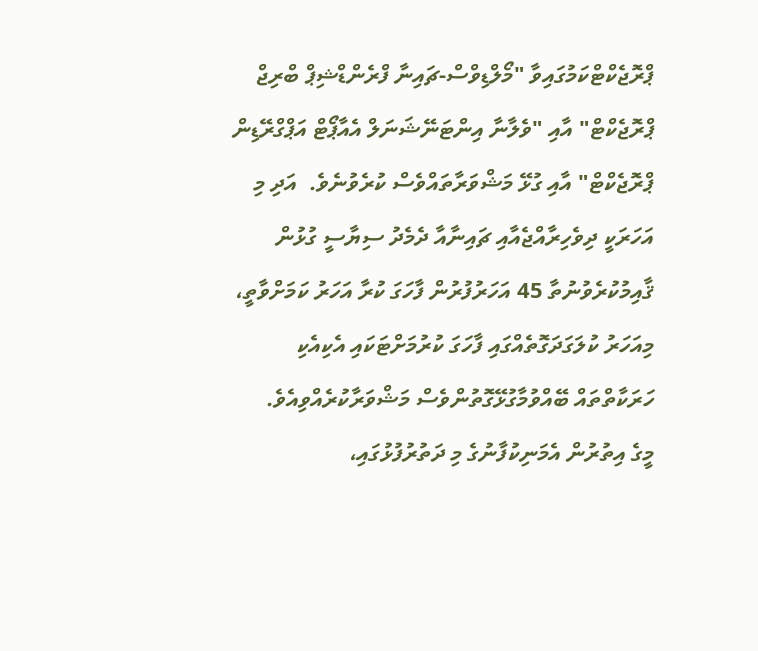ޕްރޮޖެކްޓްކަމުގައިވާ "މޯލްޑިވްސް-ޗައިނާ ފްރެންޑްޝިޕް ބްރިޖް ޕްރޮޖެކްޓް" އާއި "ވެލާނާ އިންޓަނޭޝަނަލް އެއާޕޯޓް އަޕްގްރޭޑިން ޕްރޮޖެކްޓް" އާއި ގުޅޭ މަޝްވަރާތައްވެސް ކުރެވުނެވެ.  އަދި މި އަހަރަކީ ދިވެހިރާއްޖެއާއި ޗައިނާއާ ދެމެދު ސިޔާސީ ގުޅުން ޤާއިމުކުރެވުނުތާ 45 އަހަރުފުރުން ފާހަގަ ކުރާ އަހަރު ކަމަށްވާތީ، މިއަހަރު ކުލަގަދަގޮތެއްގައި ފާހަގަ ކުރުމަށްޓަކައި އެކިއެކި ހަރަކާތްތައް ބޭއްވުމާގުޅޭގޮތުންވެސް މަޝްވަރާކުރެއްވިއެވެ.
މީގެ އިތުރުން އެމަނިކުފާނުގެ މި ދަތުރުފުޅުގައި،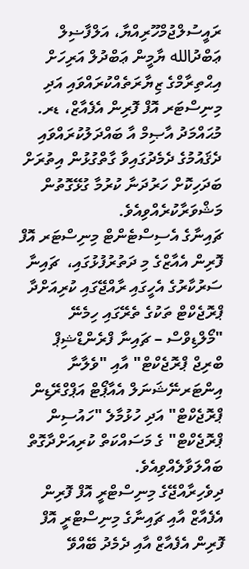ރައީސުލްޖުމްހޫރިއްޔާ، އަލްފާޟިލް ޢަބްދުالله ޔާމީން ޢަބްދުލް އަރިހަށް އިޙްތިރާމްގެ ޒިޔާރަތެއްކުރައްވައި އަދި މިނިސްޓަރ އޮފް ފޮރިން އެފެއާޒް، ޑރ. މުޙައްމަދު އާޞިމް އާ ބައްދަލުކުރައްވައި ދެޤައުމުގެ ދެމެދުގައިވާ ގާތްގުޅުން އިތުރަށް ބަދަހިކޮށް ހަރުދަނާ ކުރުމާ ގުޅޭގޮތުން މަޝްވަރާކުރެއްވިއެވެ.
ޗައިނާގެ އެސިސްޓެންޓް މިނިސްޓަރ އޮފް ފޮރިން އެއާޒްގެ މި ދަތުރުފުޅުގައި،  ޗައިނާ ސަރުކާރުގެ އެހީގައި ރާއްޖޭގައި ކުރިއަށްދާ ޕްރޮޖެކްޓް ތަކުގެ ތެރޭގައި ހިމެނޭ "މޯލްޑިވްސް – ޗައިނާ ފްރެންޑްޝިޕް ބްރިޖް ޕްރޮޖެކްޓް" އާއި "ވެލާނާ އިންޓަރނޭޝަނަލް އެއާޕޯޓް އަޕްގްރޭޑިން ޕްރޮޖެކްޓް" އަދި ހުޅުމާލެ "ހައުސިން ޕްރޮޖެކްޓް" ގެ މަސައްކަތް ކުރިއަށްދާގޮތް ބައްލަވާލެއްވިއެވެ.
ދިވެހިރާއްޖޭގެ މިނިސްޓްރީ އޮފް ފޮރިން އެފެއާޒް އާއި ޗައިނާގެ މިނިސްޓްރީ އޮފް ފޮރިން އެފެއާޒް އާއި ދެމެދު ބޭއްވޭ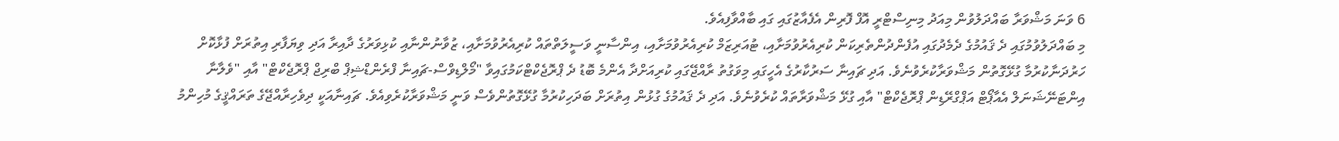6 ވަނަ މަޝްވަރާ ބައްދަލުވުން މިއަދު މިނިސްޓްރީ އޮފް ފޮރިން އެފެއާޒުގައި ގައި ބާއްވާފިއެވެ.
މި ބައްދަލުވުމުގައި ދެ ޤައުމުގެ ދެމެދުގައި އުފެންދުންތެރިކަން ކުރިއެރުވުމަށާއި، ޓުއަރިޒަމް ކުރިއެރުވުމަށާއި، އިންސާނީ ވަސީލަތްތައް ކުރިއެރުވުމަށާއި، ޒުވާނުންނާއި ކުޅިވަރުގެ ދާއިރާ އަދި ވިޔަފާރި އިތުރަށް ފުޅާކޮށް ހަރުދަނާކުރުމާ ގުޅޭގޮތުން މަޝްވަރާކުރެވުނެވެ. އަދި ޗައިނާ ސަރުކާރުގެ އެހީގައި މިވަގުތު ރާއްޖޭގައި ކުރިއަށްދާ އެންމެ ބޮޑު ދެ ޕްރޮޖެކްޓްކަމުގައިވާ "މޯލްޑިވްސް-ޗައިނާ ފްރެންޑްޝިޕް ބްރިޖް ޕްރޮޖެކްޓް" އާއި "ވެލާނާ އިންޓަނޭޝަނަލް އެއާޕޯޓް އަޕްގްރޭޑިން ޕްރޮޖެކްޓް" އާއި ގުޅޭ މަޝްވަރާތައް ކުރެވުނެވެ. އަދި ދެ ޤައުމުގެ ގުޅުން އިތުރަށް ބަދަހިކުރުމާ ގުޅޭގޮތުންވެސް ވަނީ މަޝްވަރާކުރެވިއެވެ. ޗައިނާއަކީ ދިވެހިރާއްޖޭގެ ތަރައްޤީގެ މުހިންމު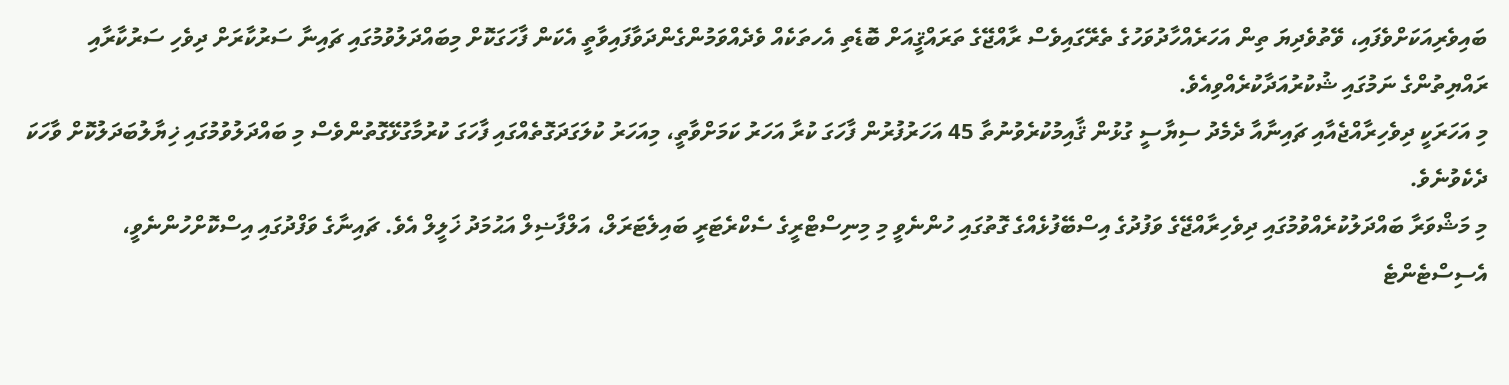ބައިވެރިއަކަށްވެފައި، ވޭތުވެދިޔަ ތިން އަހަރެއްހާދުވަހުގެ ތެރޭގައިވެސް ރާއްޖޭގެ ތަރައްޤީއަށް ބޮޑެތި އެހތަކެއް ވެދެއްވަމުންގެންދަވާފައިވާތީ އެކަން ފާހަގަކޮށް މިބައްދަލުވުމުގައި ޗައިނާ ސަރުކާރަށް ދިވެހި ސަރުކާރާއި ރައްޔިތުންގެ ނަމުގައި ޝުކުރުއަދާކުރެއްވިއެވެ.
މި އަހަރަކީ ދިވެހިރާއްޖެއާއި ޗައިނާއާ ދެމެދު ސިޔާސީ ގުޅުން ޤާއިމުކުރެވުނުތާ 45 އަހަރުފުރުން ފާހަގަ ކުރާ އަހަރު ކަމަށްވާތީ، މިއަހަރު ކުލަގަދަގޮތެއްގައި ފާހަގަ ކުރުމާގުޅޭގޮތުންވެސް މި ބައްދަލުވުމުގައި ޚިޔާލުބަދަލުކޮށް ވާހަކަ ދެކެވުނެވެ.
މި މަޝްވަރާ ބައްދަލުކުރެއްވުމުގައި ދިވެހިރާއްޖޭގެ ވަފުދުގެ އިސްބޭފުޅެއްގެ ގޮތުގައި ހުންނެވީ މި މިނިސްޓްރީގެ ސެކްރެޓަރީ ބައިލެޓަރަލް، އަލްފާޟިލް އަޙުމަދު ޚަލީލް އެވެ. ޗައިނާގެ ވަފްދުގައި އިސްކޮށްހުންނެވީ، އެސިސްޓެންޓެ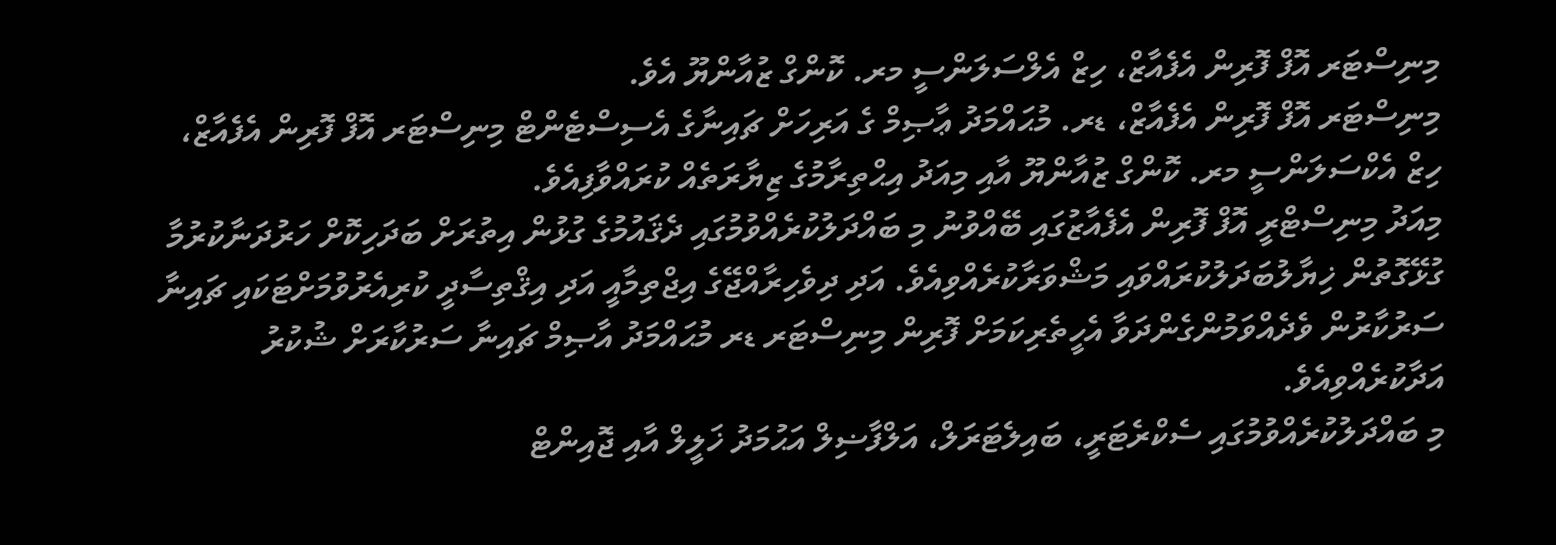މިނިސްޓަރ އޮފް ފޮރިން އެފެއާޒް، ހިޒް އެލްސަލަންސީ މރ. ކޮންގް ޒުއާންޔޫ އެވެ.
މިނިސްޓަރ އޮފް ފޮރިން އެފެއާޒް، ޑރ. މުޙައްމަދު ޢާޞިމް ގެ އަރިހަށް ޗައިނާގެ އެސިސްޓެންޓް މިނިސްޓަރ އޮފް ފޮރިން އެފެއާޒް، ހިޒް އެކްސަލަންސީ މރ. ކޮންގް ޒުއާންޔޫ އާއި މިއަދު އިޙްތިރާމުގެ ޒިޔާރަތެއް ކުރައްވާފިއެވެ.
މިއަދު މިނިސްޓްރީ އޮފް ފޮރިން އެފެއާޒުގައި ބޭއްވުނު މި ބައްދަލުކުރެއްވުމުގައި ދެޤައުމުގެ ގުޅުން އިތުރަށް ބަދަހިކޮށް ހަރުދަނާކުރުމާ ގުޅޭގޮތުން ޚިޔާލުބަދަލުކުރައްވައި މަޝްވަރާކުރެއްވިއެވެ. އަދި ދިވެހިރާއްޖޭގެ އިޖްތިމާއީ އަދި އިޤްތިސާދީ ކުރިއެރުވުމަށްޓަކައި ޗައިނާ ސަރުކާރުން ވެދެއްވަމުންގެންދަވާ އެހީތެރިކަމަށް ފޮރިން މިނިސްޓަރ ޑރ މުޙައްމަދު އާޞިމް ޗައިނާ ސަރުކާރަށް ޝުކުރު އަދާކުރެއްވިއެވެ.
މި ބައްދަލުކުރެއްވުމުގައި ސެކްރެޓަރީ، ބައިލެޓަރަލް، އަލްފާޟިލް އަޙުމަދު ޚަލީލް އާއި ޖޮއިންޓް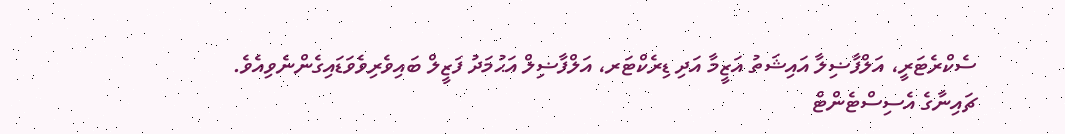ސެކްރެޓަރީ، އަލްފާޟިލާ އައިޝަތު އަޒީމާ އަދި ޑިރެކްޓަރ، އަލްފާޟިލް އަޙުމަދު ފަޒީލް ބައިވެރިވެވަޑައިގެންނެވިއެވެ.
ޗައިނާގެ އެސިސްޓެންޓް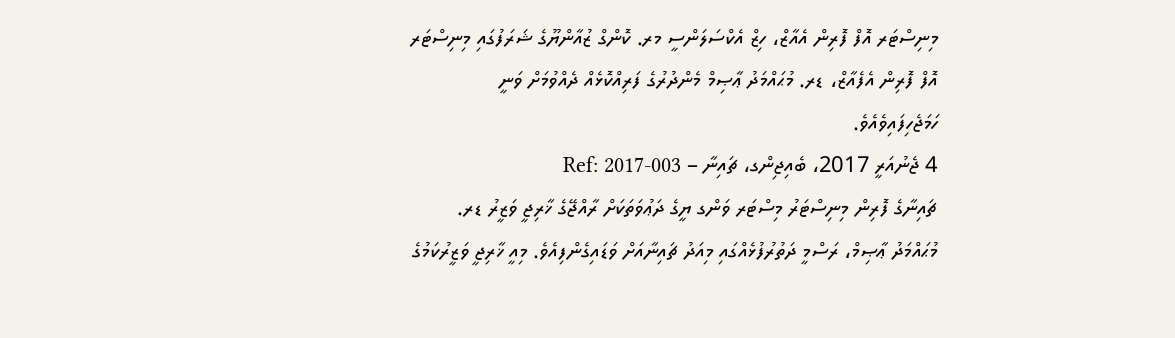މިނިސްޓަރ އޮފް ފޮރިން އެއާޒް، ހިޒް އެކްސަލަންސީ މރ. ކޮންގް ޒުއާންޔޫގެ ޝަރަފުގައި މިނިސްޓަރ އޮފް ފޮރިން އެފެއާޒް، ޑރ. މުޙައްމަދު ޢާޞިމް މެންދުރުގެ ފަރިއްކޮޅެއް ދެއްވުމަށް ވަނީ ހަމަޖެހިފައިވެއެވެ.
4 ޖެނުއަރީ 2017، ބެއިޖިންގ، ޗައިނާ – Ref: 2017-003
ޗައިނާގެ ފޮރިން މިނިސްޓަރު މިސްޓަރ ވަންގ ޔީގެ ދަޢުވަތަކަށް ރާއްޖޭގެ ޚާރިޖީ ވަޒީރު ޑރ. މުޙައްމަދު ޢާޞިމް، ރަސްމީ ދަތުރުފުޅެއްގައި މިއަދު ޗައިނާއަށް ވަޑައިގެންފިއެވެ. މިއީ ޚާރިޖީ ވަޒީރުކަމުގެ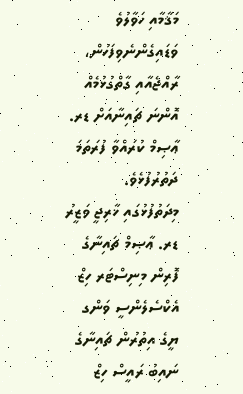މަޤާމާއި ހަވާލުވެ ވަޑައިގެންނެވިފަހުން، ރާއްޖެއާއި ގާތްގުޅުމެއް އޮންނަ ޗައިނާއަށް ޑރ. ޢާޞިމް ކުރައްވާ ފުރަތަމަ ދަތުރުފުޅެވެ.
މިދަތުފުޅުގައި ޚާރިޖީ ވަޒީރު ޑރ. ޢާޞިމް ޗައިނާގެ ފޮރިން މިނިސްޓަރ ހިޒް އެކްސެލެންސީ ވަންގ ޔީގެ އިތުރުން ޗައިނާގެ  ނައިބު ރައީސް ހިޒް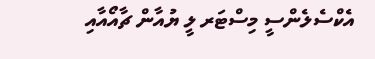އެކްސެލެންސީ މިސްޓަރ ލީ ޔުއާން ޗާއޯއާއި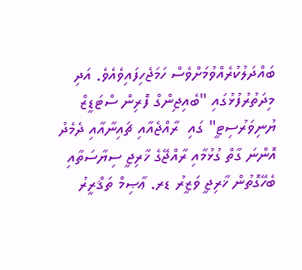ބައްދަލުކުރެއްވުމަށްވެސް ހަމަޖެހިފައިވެއެވެ. އަދި މިދަތުރުފުޅުގައި "ބެއިޖިންގް ފޮރިން ސްޓަޑީޒް ޔުނިވަރުސިޓީ" ގައި  ރާއްޖެއާއި ޗައިނާއާއި ދެމެދު އޮންނަ ގާތް ގުޅުމާއި ރާއްޖޭގެ ޚާރިޖީ ސިޔާސަތާއި ބެހޭގޮތުން ޚާރިޖީ ވަޒީރު ޑރ. ޢާޞިމް ތަޤްރީރު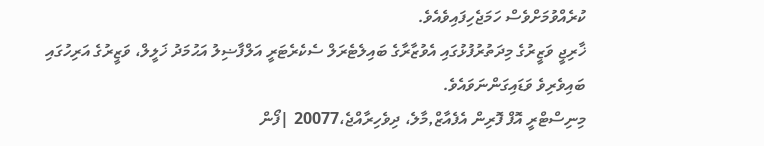ކުރެއްވުމަށްވެސް ހަމަޖެހިފައިވެއެވެ.
ޚާރިޖީ ވަޒީރުގެ މިދަތުރުފުޅުގައި އެވުޒާރާގެ ބައިލެޓެރަލް ސެކެރެޓަރީ އަލްފާޟިލު އަޙުމަދު ޚަލީލް، ވަޒީރުގެ އަރިހުގައި ބައިވެރިވެ ވަޑައިގަންނަވައެވެ.
މިނިސްޓްރީ އޮފް ފޮރިން އެފެއާޒް,މާލެ، ދިވެހިރާއްޖެ،20077 |ފޯން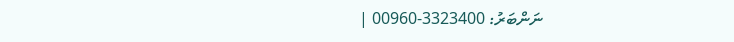ނަންބަރު: 3323400-00960 |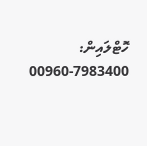ހޮޓްލައިން: 7983400-00960